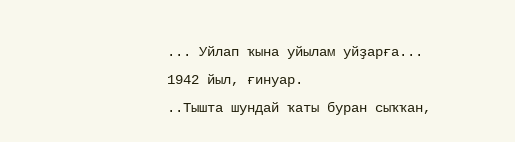... Уйлап ҡына уйылам уйҙарға...
1942 йыл, ғинуар.
..Тышта шундай ҡаты буран сыҡҡан,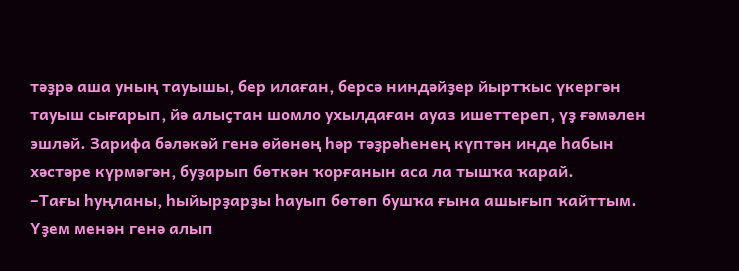тәҙрә аша уның тауышы, бер илаған, берсә ниндәйҙер йыртҡыс үкергән тауыш сығарып, йә алыҫтан шомло ухылдаған ауаз ишеттереп, үҙ ғәмәлен эшләй. Зарифа бәләкәй генә өйөнөң һәр тәҙрәһенең күптән инде һабын хәстәре күрмәгән, буҙарып бөткән ҡорғанын аса ла тышҡа ҡарай.
–Тағы һуңланы, һыйырҙарҙы һауып бөтөп бушҡа ғына ашығып ҡайттым. Үҙем менән генә алып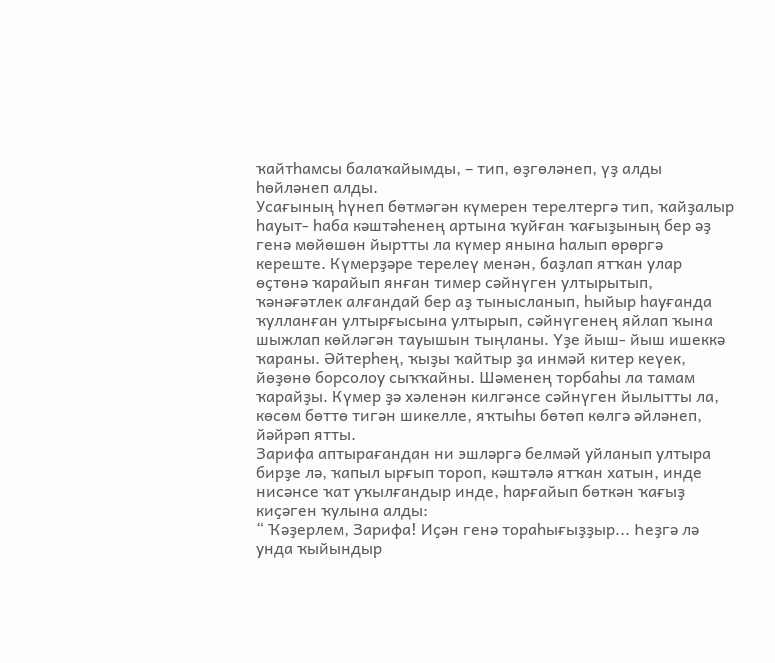ҡайтһамсы балаҡайымды, – тип, өҙгөләнеп, үҙ алды һөйләнеп алды.
Усағының һүнеп бөтмәгән күмерен терелтергә тип, ҡайҙалыр һауыт- һаба кәштәһенең артына ҡуйған ҡағыҙының бер әҙ генә мөйөшөн йыртты ла күмер янына һалып өрөргә кереште. Күмерҙәре терелеү менән, баҙлап ятҡан улар өҫтөнә ҡарайып янған тимер сәйнүген ултырытып, ҡәнәғәтлек алғандай бер аҙ тынысланып, һыйыр һауғанда ҡулланған ултырғысына ултырып, сәйнүгенең яйлап ҡына шыжлап көйләгән тауышын тыңланы. Үҙе йыш- йыш ишеккә ҡараны. Әйтерһең, ҡыҙы ҡайтыр ҙа инмәй китер кеүек, йөҙөнө борсолоу сыҡҡайны. Шәменең торбаһы ла тамам ҡарайҙы. Күмер ҙә хәленән килгәнсе сәйнүген йылытты ла, көсөм бөттө тигән шикелле, яҡтыһы бөтөп көлгә әйләнеп, йәйрәп ятты.
Зарифа аптырағандан ни эшләргә белмәй уйланып ултыра бирҙе лә, ҡапыл ырғып тороп, кәштәлә ятҡан хатын, инде нисәнсе ҡат уҡылғандыр инде, һарғайып бөткән ҡағыҙ киҫәген ҡулына алды:
“ Ҡәҙерлем, Зарифа! Иҫән генә тораһығыҙҙыр... Һеҙгә лә унда ҡыйындыр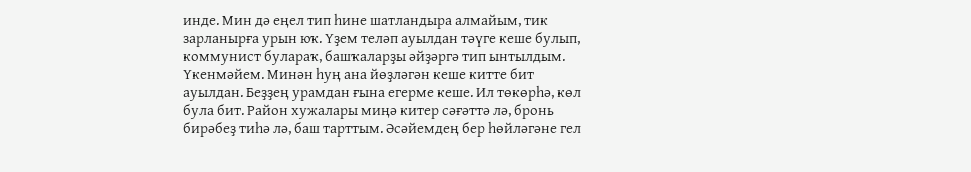инде. Мин дә еңел тип һине шатландыра алмайым, тик зарланырға урын юҡ. Үҙем теләп ауылдан тәүге кеше булып, коммунист булараҡ, башҡаларҙы әйҙәргә тип ынтылдым. Үкенмәйем. Минән һуң ана йөҙләгән кеше китте бит ауылдан. Беҙҙең урамдан ғына егерме кеше. Ил төкөрһә, көл була бит. Район хужалары миңә китер сәғәттә лә, бронь бирәбеҙ тиһә лә, баш тарттым. Әсәйемдең бер һөйләгәне гел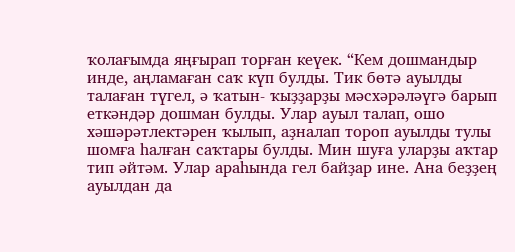ҡолағымда яңғырап торған кеүек. “Кем дошмандыр инде, аңламаған саҡ күп булды. Тик бөтә ауылды талаған түгел, ә ҡатын- ҡыҙҙарҙы мәсхәрәләүгә барып еткәндәр дошман булды. Улар ауыл талап, ошо хәшәрәтлектәрен ҡылып, аҙналап тороп ауылды тулы шомға һалған саҡтары булды. Мин шуға уларҙы аҡтар тип әйтәм. Улар араһында гел байҙар ине. Ана беҙҙең ауылдан да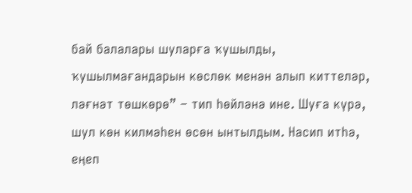бай балалары шуларға ҡушылды, ҡушылмағандарын көслөк менән алып киттеләр, ләғнәт төшкөрө” – тип һөйләнә ине. Шуға күрә, шул көн килмәһен өсөн ынтылдым. Насип итһә, еңеп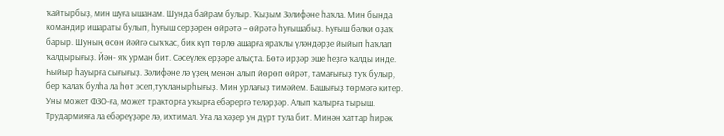ҡайтырбыҙ, мин шуға ышанам. Шунда байрам булыр. Ҡыҙым Зәлифәне һаҡла. Мин бында командир ишараты булып, һуғыш серҙәрен өйрәтә – өйрәтә һуғышабыҙ. Һуғыш бәлки оҙаҡ барыр. Шуның өсөн йәйгә сыҡҡас, бик күп төрлө ашарға яраҡлы үләндәрҙе йыйып һаҡлап ҡалдырығыҙ. Йән- яҡ урман бит. Сәсеүлек ерҙәре алыҫта. Бөтә ирҙәр эше һеҙгә ҡалды инде. Һыйыр һауырға сығығыҙ. Зәлифәне лә үҙең менән алып йөрөп өйрәт, тамағығыҙ туҡ булыр, бер ҡалаҡ булһа ла һөт эсеп,туҡланырһығыҙ. Мин урлағыҙ тимәйем. Башығыҙ төрмәгә китер. Уны может ФЗО-ға, может тракторға уҡырға ебәрергә теләрҙәр. Алып ҡалырға тырыш. Трудармияға ла ебәреүҙәре лә, ихтимал. Уға ла хәҙер ун дүрт тула бит. Минән хаттар һирәк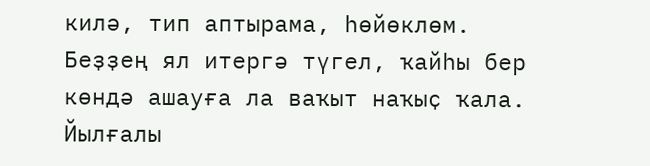килә, тип аптырама, һөйөклөм. Беҙҙең ял итергә түгел, ҡайһы бер көндә ашауға ла ваҡыт наҡыҫ ҡала. Йылғалы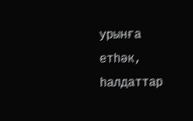урынға етһәк, һалдаттар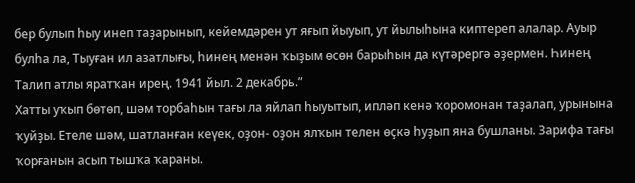бер булып һыу инеп таҙарынып, кейемдәрен ут яғып йыуып, ут йылыһына киптереп алалар. Ауыр булһа ла, Тыуған ил азатлығы, һинең менән ҡыҙым өсөн барыһын да күтәрергә әҙермен. Һинең Талип атлы яратҡан ирең. 1941 йыл. 2 декабрь.”
Хатты уҡып бөтөп, шәм торбаһын тағы ла яйлап һыуытып, ипләп кенә ҡоромонан таҙалап, урынына ҡуйҙы. Етеле шәм, шатланған кеүек, оҙон- оҙон ялҡын телен өҫкә һуҙып яна бушланы. Зарифа тағы ҡорғанын асып тышҡа ҡараны.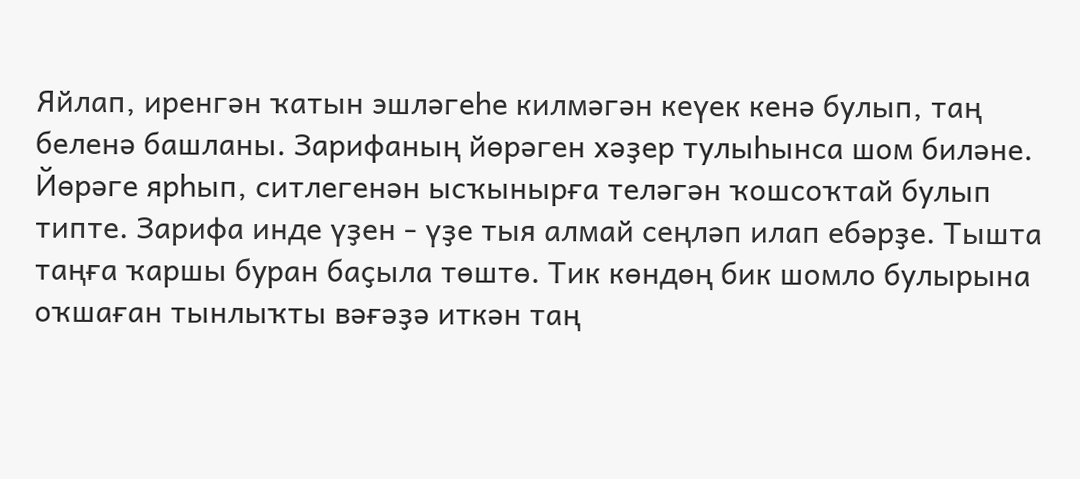Яйлап, иренгән ҡатын эшләгеһе килмәгән кеүек кенә булып, таң беленә башланы. Зарифаның йөрәген хәҙер тулыһынса шом биләне. Йөрәге ярһып, ситлегенән ысҡынырға теләгән ҡошсоҡтай булып типте. Зарифа инде үҙен - үҙе тыя алмай сеңләп илап ебәрҙе. Тышта таңға ҡаршы буран баҫыла төштө. Тик көндөң бик шомло булырына оҡшаған тынлыҡты вәғәҙә иткән таң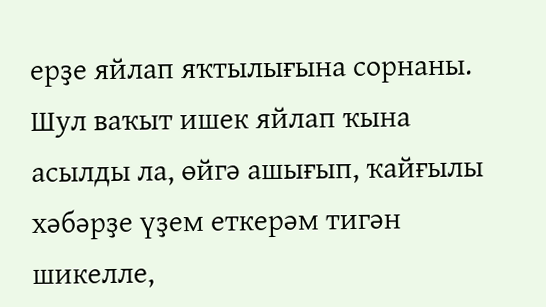ерҙе яйлап яҡтылығына сорнаны. Шул ваҡыт ишек яйлап ҡына асылды ла, өйгә ашығып, ҡайғылы хәбәрҙе үҙем еткерәм тигән шикелле,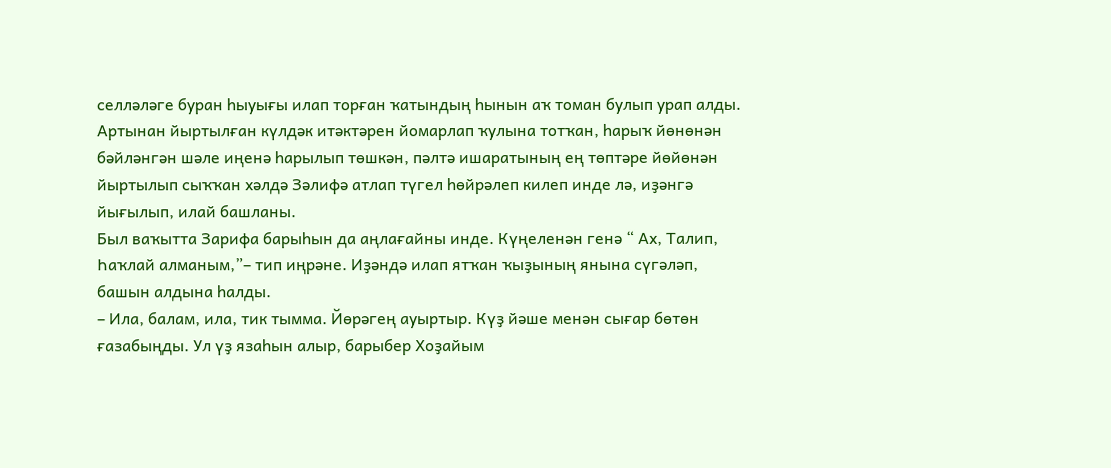селләләге буран һыуығы илап торған ҡатындың һынын аҡ томан булып урап алды. Артынан йыртылған күлдәк итәктәрен йомарлап ҡулына тотҡан, һарыҡ йөнөнән бәйләнгән шәле иңенә һарылып төшкән, пәлтә ишаратының ең төптәре йөйөнән йыртылып сыҡҡан хәлдә Зәлифә атлап түгел һөйрәлеп килеп инде лә, иҙәнгә йығылып, илай башланы.
Был ваҡытта Зарифа барыһын да аңлағайны инде. Күңеленән генә “ Ах, Талип, Һаҡлай алманым,”– тип иңрәне. Иҙәндә илап ятҡан ҡыҙының янына сүгәләп, башын алдына һалды.
– Ила, балам, ила, тик тымма. Йөрәгең ауыртыр. Күҙ йәше менән сығар бөтөн ғазабыңды. Ул үҙ язаһын алыр, барыбер Хоҙайым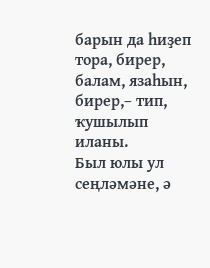барын да һиҙеп тора, бирер, балам, язаһын, бирер,– тип, ҡушылып иланы.
Был юлы ул сеңләмәне, ә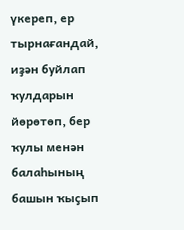үкереп, ер тырнағандай, иҙән буйлап ҡулдарын йөрөтөп, бер ҡулы менән балаһының башын ҡыҫып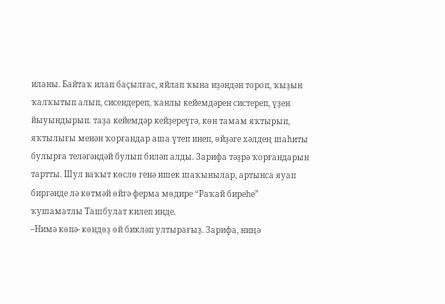иланы. Байтаҡ илап баҫылғас, яйлап ҡына иҙәндән тороп, ҡыҙын ҡалҡытып алып, сисендереп, ҡанлы кейемдәрен систереп, үҙен йыуындырып. таҙа кейемдәр кейҙереүгә, көн тамам яҡтырып, яҡтылығы менән ҡорғандар аша үтеп инеп, өйҙәге хәлдең шаһиты булырға теләгәндәй булып биләп алды. Зарифа тәҙрә ҡорғандарын тартты. Шул ваҡыт көслө генә ишек шаҡынылар, артынса яуап биргәнде лә көтмәй өйгә ферма мөдире “Раҡай биреһе” ҡушаматлы Ташбулат килеп инде.
–Нимә көпә- көндөҙ өй бикләп ултырағыҙ. Зарифа, ниңә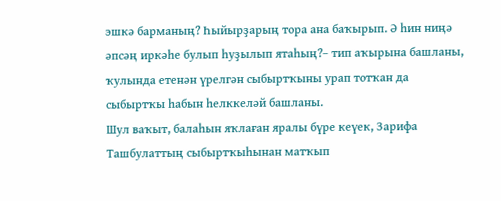эшкә барманың? Һыйырҙарың тора ана баҡырып. Ә һин ниңә әпсәң иркәһе булып һуҙылып ятаһың?– тип аҡырына башланы, ҡулында етенән үрелгән сыбыртҡыны урап тотҡан да сыбыртҡы һабын һелккеләй башланы.
Шул ваҡыт, балаһын яҡлаған яралы бүре кеүек, Зарифа Ташбулаттың сыбыртҡыһынан матҡып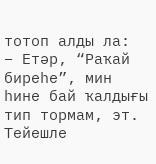тотоп алды ла:
– Етәр, “Раҡай биреһе”, мин һине бай ҡалдығы тип тормам, эт. Тейешле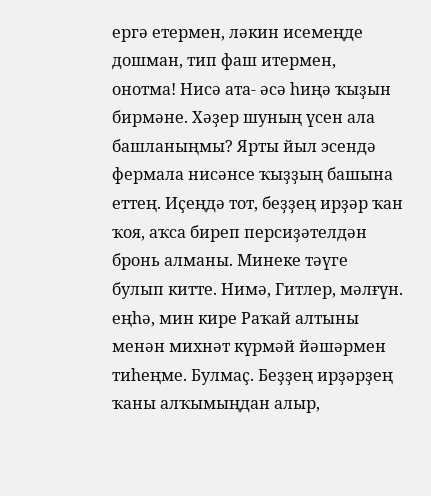ергә етермен, ләкин исемеңде дошман, тип фаш итермен, онотма! Нисә ата- әсә һиңә ҡыҙын бирмәне. Хәҙер шуның үсен ала башланыңмы? Ярты йыл эсендә фермала нисәнсе ҡыҙҙың башына еттең. Иҫеңдә тот, беҙҙең ирҙәр ҡан ҡоя, аҡса биреп персиҙәтелдән бронь алманы. Минеке тәүге булып китте. Нимә, Гитлер, мәлғүн. еңһә, мин кире Раҡай алтыны менән михнәт күрмәй йәшәрмен тиһеңме. Булмаҫ. Беҙҙең ирҙәрҙең ҡаны алҡымыңдан алыр,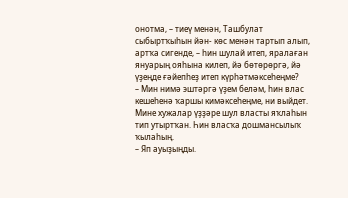онотма, – тиеү менән, Ташбулат сыбыртҡыһын йән- көс менән тартып алып, артҡа сигенде, – һин шулай итеп, яралаған януарың ояһына килеп, йә бөтөрөргә, йә үҙеңде ғәйепһеҙ итеп күрһәтмәксеһеңме?
– Мин нимә эштәргә үҙем беләм, һин влас кешеһенә ҡаршы кимәксеһеңме, ни выйдет. Мине хужалар үҙҙәре шул власты яҡлаһын тип утыртҡан. Һин власҡа дошмансылыҡ ҡылаһың.
– Яп ауыҙыңды.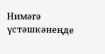Нимәгә үстәшкәнеңде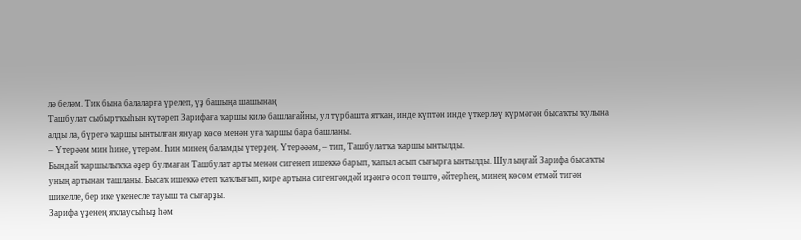лә беләм. Тик бына балаларға үрелеп, үҙ башыңа шашынаң
Ташбулат сыбыртҡыһын күтәреп Зарифаға ҡаршы килә башлағайны, ул түрбашта ятҡан, инде күптән инде үткерләү күрмәгән бысаҡты ҡулына алды ла, бүрегә ҡаршы ынтылған януар көсө менән уға ҡаршы бара башланы.
– Үтерәәм мин һине, үтерәм. Һин минең баламды үтерҙең. Үтерәәәм, – тип, Ташбулатҡа ҡаршы ынтылды.
Бындай ҡаршылыҡҡа әҙер булмаған Ташбулат арты менән сигенеп ишеккә барып, ҡапыл асып сығырға ынтылды. Шул ыңғай Зарифа бысаҡты уның артынан ташланы. Бысаҡ ишеккә етеп ҡаҡлығып, кире артына сигенгәндәй иҙәнгә осоп төштө, әйтерһең, минең көсөм етмәй тигән шикелле, бер ике үкенесле тауыш та сығарҙы.
Зарифа үҙенең яҡлаусыһыҙ һәм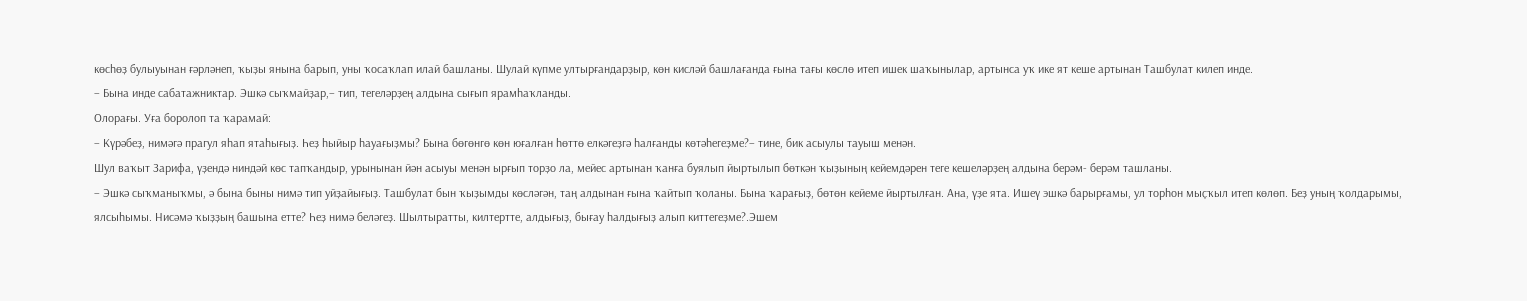көсһөҙ булыуынан ғәрләнеп, ҡыҙы янына барып, уны ҡосаҡлап илай башланы. Шулай күпме ултырғандарҙыр, көн кисләй башлағанда ғына тағы көслө итеп ишек шаҡынылар, артынса уҡ ике ят кеше артынан Ташбулат килеп инде.
– Бына инде сабатажниктар. Эшкә сыҡмайҙар,– тип, тегеләрҙең алдына сығып ярамһаҡланды.
Олорағы. Уға боролоп та ҡарамай:
– Күрәбеҙ, нимәгә прагул яһап ятаһығыҙ. Һеҙ һыйыр һауағыҙмы? Бына бөгөнгө көн юғалған һөттө елкәгеҙгә һалғанды көтәһегеҙме?– тине, бик асыулы тауыш менән.
Шул ваҡыт Зарифа, үҙендә ниндәй көс тапҡандыр, урынынан йән асыуы менән ырғып торҙо ла, мейес артынан ҡанға буялып йыртылып бөткән ҡыҙының кейемдәрен теге кешеләрҙең алдына берәм- берәм ташланы.
– Эшкә сыҡманыҡмы, ә бына быны нимә тип уйҙайығыҙ. Ташбулат бын ҡыҙымды көсләгән, таң алдынан ғына ҡайтып ҡоланы. Бына ҡарағыҙ, бөтөн кейеме йыртылған. Ана, үҙе ята. Ишеү эшкә барырғамы, ул торһон мыҫҡыл итеп көлөп. Беҙ уның ҡолдарымы, ялсыһымы. Нисәмә ҡыҙҙың башына етте? Һеҙ нимә беләгеҙ. Шылтыратты, килтертте, алдығыҙ, бығау һалдығыҙ алып киттегеҙме?.Эшем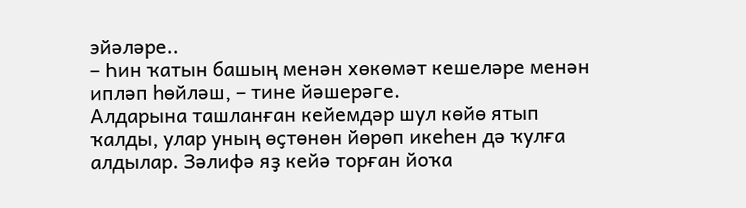эйәләре..
– Һин ҡатын башың менән хөкөмәт кешеләре менән ипләп һөйләш, – тине йәшерәге.
Алдарына ташланған кейемдәр шул көйө ятып ҡалды, улар уның өҫтөнөн йөрөп икеһен дә ҡулға алдылар. Зәлифә яҙ кейә торған йоҡа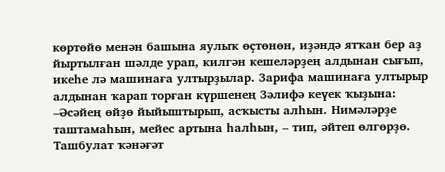көртөйө менән башына яулыҡ өҫтөнөн, иҙәндә ятҡан бер аҙ йыртылған шәлде урап, килгән кешеләрҙең алдынан сығып, икеһе лә машинаға ултырҙылар. Зарифа машинаға ултырыр алдынан ҡарап торған күршенең Зәлифә кеүек ҡыҙына:
–Әсәйең өйҙө йыйыштырып, асҡысты алһын. Нимәләрҙе таштамаһын, мейес артына һалһын, – тип, әйтеп өлгөрҙө.
Ташбулат ҡәнәғәт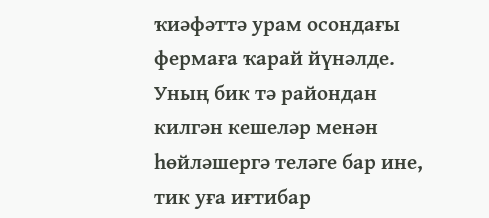ҡиәфәттә урам осондағы фермаға ҡарай йүнәлде. Уның бик тә райондан килгән кешеләр менән һөйләшергә теләге бар ине, тик уға иғтибар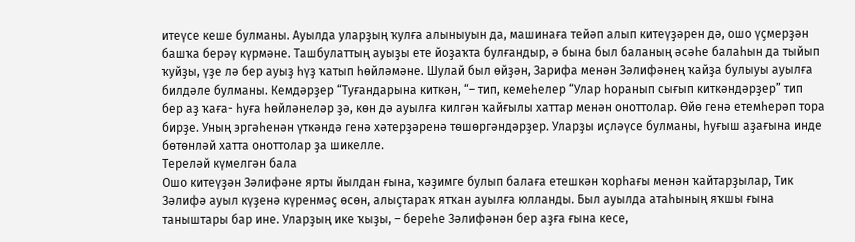итеүсе кеше булманы. Ауылда уларҙың ҡулға алыныуын да, машинаға тейәп алып китеүҙәрен дә, ошо үҫмерҙән башҡа берәү күрмәне. Ташбулаттың ауыҙы ете йоҙаҡта булғандыр, ә бына был баланың әсәһе балаһын да тыйып ҡуйҙы, үҙе лә бер ауыҙ һүҙ ҡатып һөйләмәне. Шулай был өйҙән, Зарифа менән Зәлифәнең ҡайҙа булыуы ауылға билдәле булманы. Кемдәрҙер “Туғандарына киткән, “– тип, кемеһелер “Улар һоранып сығып киткәндәрҙер” тип бер аҙ ҡаға- һуға һөйләнеләр ҙә, көн дә ауылға килгән ҡайғылы хаттар менән оноттолар. Өйө генә етемһерәп тора бирҙе. Уның эргәһенән үткәндә генә хәтерҙәренә төшөргәндәрҙер. Уларҙы иҫләүсе булманы, һуғыш аҙағына инде бөтөнләй хатта оноттолар ҙа шикелле.
Тереләй күмелгән бала
Ошо китеүҙән Зәлифәне ярты йылдан ғына, ҡәҙимге булып балаға етешкән ҡорһағы менән ҡайтарҙылар, Тик Зәлифә ауыл күҙенә күренмәҫ өсөн, алыҫтараҡ ятҡан ауылға юлланды. Был ауылда атаһының яҡшы ғына таныштары бар ине. Уларҙың ике ҡыҙы, – береһе Зәлифәнән бер аҙға ғына кесе,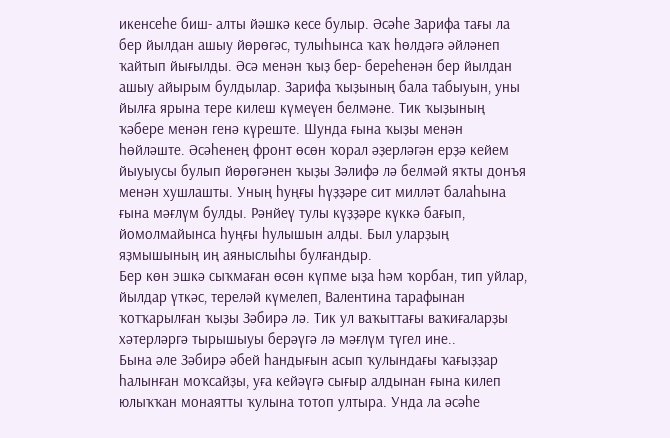икенсеһе биш- алты йәшкә кесе булыр. Әсәһе Зарифа тағы ла бер йылдан ашыу йөрөгәс, тулыһынса ҡаҡ һөлдәгә әйләнеп ҡайтып йығылды. Әсә менән ҡыҙ бер- береһенән бер йылдан ашыу айырым булдылар. Зарифа ҡыҙының бала табыуын, уны йылға ярына тере килеш күмеүен белмәне. Тик ҡыҙының ҡәбере менән генә күреште. Шунда ғына ҡыҙы менән һөйләште. Әсәһенең фронт өсөн ҡорал әҙерләгән ерҙә кейем йыуыусы булып йөрөгәнен ҡыҙы Зәлифә лә белмәй яҡты донъя менән хушлашты. Уның һуңғы һүҙҙәре сит милләт балаһына ғына мәғлүм булды. Рәнйеү тулы күҙҙәре күккә бағып, йомолмайынса һуңғы һулышын алды. Был уларҙың яҙмышының иң аяныслыһы булғандыр.
Бер көн эшкә сыҡмаған өсөн күпме ыҙа һәм ҡорбан, тип уйлар, йылдар үткәс, тереләй күмелеп, Валентина тарафынан ҡотҡарылған ҡыҙы Зәбирә лә. Тик ул ваҡыттағы ваҡиғаларҙы хәтерләргә тырышыуы берәүгә лә мәғлүм түгел ине..
Бына әле Зәбирә әбей һандығын асып ҡулындағы ҡағыҙҙар һалынған моҡсайҙы, уға кейәүгә сығыр алдынан ғына килеп юлыҡҡан монаятты ҡулына тотоп ултыра. Унда ла әсәһе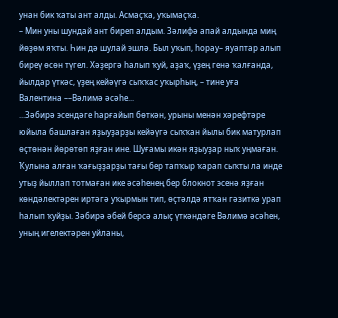унан бик ҡаты ант алды. Асмаҫҡа, уҡымаҫҡа.
– Мин уны шундай ант биреп алдым. Зәлифә апай алдында миң йөҙөм яҡты. Һин дә шулай эшлә. Был уҡып, һорау– яуаптар алып биреү өсөн түгел. Хәҙергә һалып ҡуй, аҙаҡ, үҙең генә ҡалғанда, йылдар үткәс, үҙең кейәүгә сыҡҡас уҡырһың, – тине уға Валентина ––Вәлимә әсәһе...
...Зәбирә эсендәге һарғайып бөткән, урыны менән хәрефтәре юйыла башлаған яҙыуҙарҙы кейәүгә сыҡҡан йылы бик матурлап өҫтөнән йөрөтөп яҙған ине. Шуғамы икән яҙыуҙар ныҡ уңмаған. Ҡулына алған ҡағыҙҙарҙы тағы бер тапҡыр ҡарап сыҡты ла инде утыҙ йыллап тотмаған ике әсәһенең бер блокнот эсенә яҙған көндәлектәрен иртәгә уҡырмын тип, өҫтәлдә ятҡан гәзиткә урап һалып ҡуйҙы. Зәбирә әбей берсә алыҫ үткәндәге Вәлимә әсәһен, уның игелектәрен уйланы,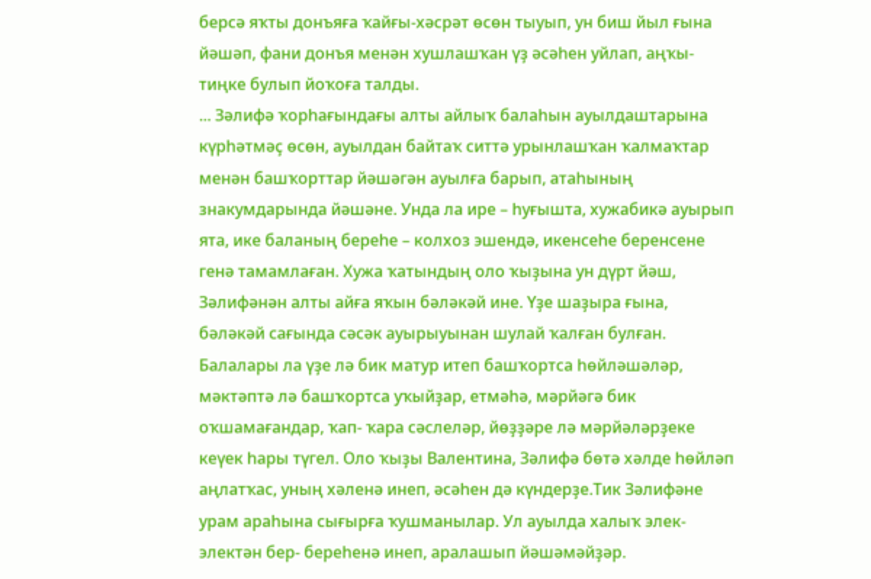берсә яҡты донъяға ҡайғы-хәсрәт өсөн тыуып, ун биш йыл ғына йәшәп, фани донъя менән хушлашҡан үҙ әсәһен уйлап, аңҡы- тиңке булып йоҡоға талды.
... Зәлифә ҡорһағындағы алты айлыҡ балаһын ауылдаштарына күрһәтмәҫ өсөн, ауылдан байтаҡ ситтә урынлашҡан ҡалмаҡтар менән башҡорттар йәшәгән ауылға барып, атаһының знакумдарында йәшәне. Унда ла ире – һуғышта, хужабикә ауырып ята, ике баланың береһе – колхоз эшендә, икенсеһе беренсене генә тамамлаған. Хужа ҡатындың оло ҡыҙына ун дүрт йәш, Зәлифәнән алты айға яҡын бәләкәй ине. Үҙе шаҙыра ғына, бәләкәй сағында сәсәк ауырыуынан шулай ҡалған булған. Балалары ла үҙе лә бик матур итеп башҡортса һөйләшәләр, мәктәптә лә башҡортса уҡыйҙар, етмәһә, мәрйәгә бик оҡшамағандар, ҡап- ҡара сәслеләр, йөҙҙәре лә мәрйәләрҙеке кеүек һары түгел. Оло ҡыҙы Валентина, Зәлифә бөтә хәлде һөйләп аңлатҡас, уның хәленә инеп, әсәһен дә күндерҙе.Тик Зәлифәне урам араһына сығырға ҡушманылар. Ул ауылда халыҡ элек- электән бер- береһенә инеп, аралашып йәшәмәйҙәр.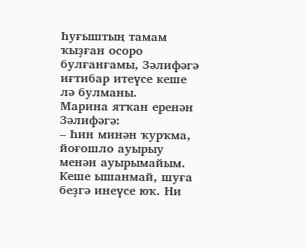Һуғыштың тамам ҡыҙған осоро булғанғамы, Зәлифәгә иғтибар итеүсе кеше лә булманы.
Марина ятҡан еренән Зәлифәгә:
– Һин минән ҡурҡма, йоғошло ауырыу менән ауырымайым. Кеше ышанмай, шуға беҙгә инеүсе юҡ. Ни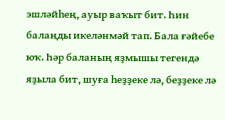эшләйһең, ауыр ваҡыт бит. Һин балаңды икеләнмәй тап. Бала ғәйебе юҡ. Һәр баланың яҙмышы тегендә яҙыла бит, шуға һеҙҙеке лә, беҙҙеке лә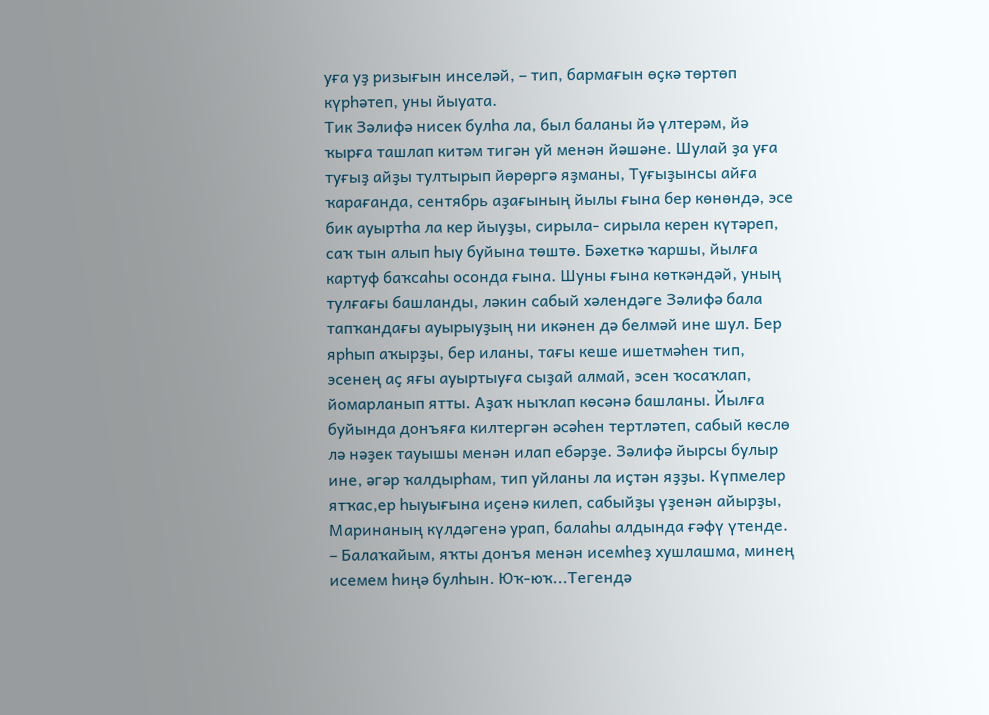уға уҙ ризығын инселәй, – тип, бармағын өҫкә төртөп күрһәтеп, уны йыуата.
Тик Зәлифә нисек булһа ла, был баланы йә үлтерәм, йә ҡырға ташлап китәм тигән уй менән йәшәне. Шулай ҙа уға туғыҙ айҙы тултырып йөрөргә яҙманы, Туғыҙынсы айға ҡарағанда, сентябрь аҙағының йылы ғына бер көнөндә, эсе бик ауыртһа ла кер йыуҙы, сирыла- сирыла керен күтәреп, саҡ тын алып һыу буйына төштө. Бәхеткә ҡаршы, йылға картуф баҡсаһы осонда ғына. Шуны ғына көткәндәй, уның тулғағы башланды, ләкин сабый хәлендәге Зәлифә бала тапҡандағы ауырыуҙың ни икәнен дә белмәй ине шул. Бер ярһып аҡырҙы, бер иланы, тағы кеше ишетмәһен тип, эсенең аҫ яғы ауыртыуға сыҙай алмай, эсен ҡосаҡлап, йомарланып ятты. Аҙаҡ ныҡлап көсәнә башланы. Йылға буйында донъяға килтергән әсәһен тертләтеп, сабый көслө лә нәҙек тауышы менән илап ебәрҙе. Зәлифә йырсы булыр ине, әгәр ҡалдырһам, тип уйланы ла иҫтән яҙҙы. Күпмелер ятҡас,ер һыуығына иҫенә килеп, сабыйҙы үҙенән айырҙы, Маринаның күлдәгенә урап, балаһы алдында ғәфү үтенде.
– Балаҡайым, яҡты донъя менән исемһеҙ хушлашма, минең исемем һиңә булһын. Юҡ-юҡ...Тегендә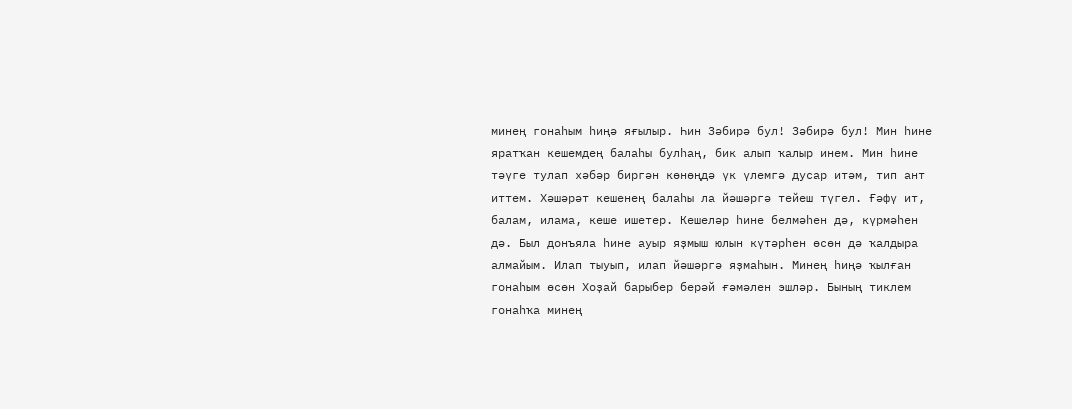минең гонаһым һиңә яғылыр. Һин Зәбирә бул! Зәбирә бул! Мин һине яратҡан кешемдең балаһы булһаң, бик алып ҡалыр инем. Мин һине тәүге тулап хәбәр биргән көнөңдә үк үлемгә дусар итәм, тип ант иттем. Хәшәрәт кешенең балаһы ла йәшәргә тейеш түгел. Ғәфү ит, балам, илама, кеше ишетер. Кешеләр һине белмәһен дә, күрмәһен дә. Был донъяла һине ауыр яҙмыш юлын күтәрһен өсөн дә ҡалдыра алмайым. Илап тыуып, илап йәшәргә яҙмаһын. Минең һиңә ҡылған гонаһым өсөн Хоҙай барыбер берәй ғәмәлен эшләр. Бының тиклем гонаһҡа минең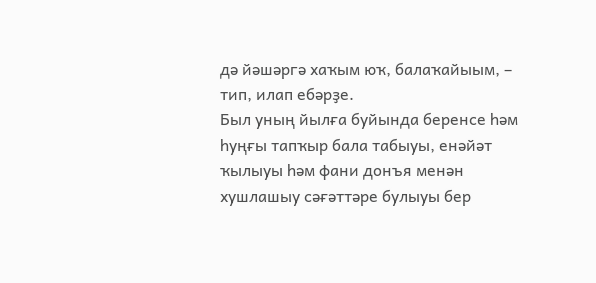дә йәшәргә хаҡым юҡ, балаҡайыым, – тип, илап ебәрҙе.
Был уның йылға буйында беренсе һәм һуңғы тапҡыр бала табыуы, енәйәт ҡылыуы һәм фани донъя менән хушлашыу сәғәттәре булыуы бер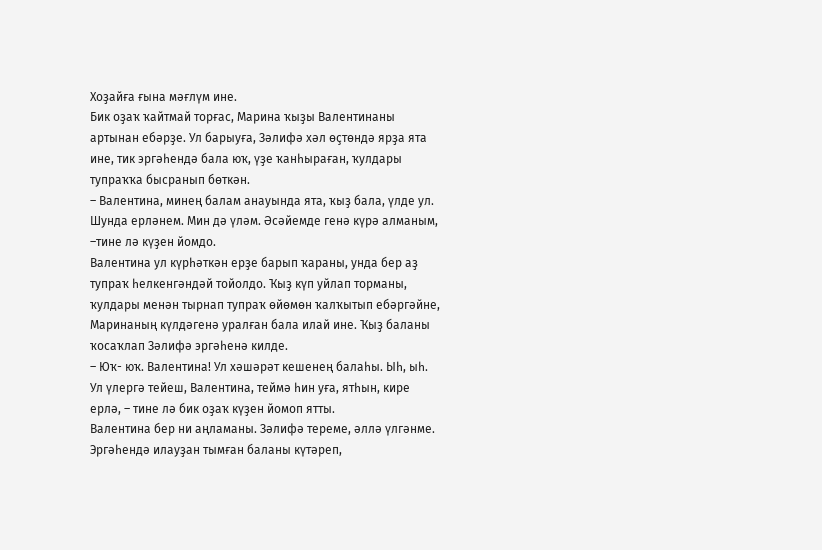Хоҙайға ғына мәғлүм ине.
Бик оҙаҡ ҡайтмай торғас, Марина ҡыҙы Валентинаны артынан ебәрҙе. Ул барыуға, Зәлифә хәл өҫтөндә ярҙа ята ине, тик эргәһендә бала юҡ, үҙе ҡанһыраған, ҡулдары тупраҡҡа бысранып бөткән.
– Валентина, минең балам анауында ята, ҡыҙ бала, үлде ул. Шунда ерләнем. Мин дә үләм. Әсәйемде генә күрә алманым, –тине лә күҙен йомдо.
Валентина ул күрһәткән ерҙе барып ҡараны, унда бер аҙ тупраҡ һелкенгәндәй тойолдо. Ҡыҙ күп уйлап торманы, ҡулдары менән тырнап тупраҡ өйөмөн ҡалҡытып ебәргәйне, Маринаның күлдәгенә уралған бала илай ине. Ҡыҙ баланы ҡосаҡлап Зәлифә эргәһенә килде.
– Юҡ- юҡ. Валентина! Ул хәшәрәт кешенең балаһы. Ыһ, ыһ. Ул үлергә тейеш, Валентина, теймә һин уға, ятһын, кире ерлә, – тине лә бик оҙаҡ күҙен йомоп ятты.
Валентина бер ни аңламаны. Зәлифә тереме, әллә үлгәнме. Эргәһендә илауҙан тымған баланы күтәреп,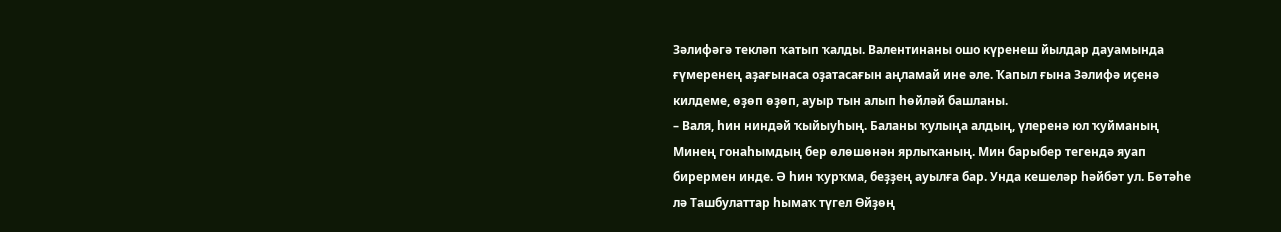Зәлифәгә текләп ҡатып ҡалды. Валентинаны ошо күренеш йылдар дауамында ғүмеренең аҙағынаса оҙатасағын аңламай ине әле. Ҡапыл ғына Зәлифә иҫенә килдеме, өҙөп өҙөп, ауыр тын алып һөйләй башланы.
– Валя, һин ниндәй ҡыйыуһың. Баланы ҡулыңа алдың, үлеренә юл ҡуйманың Минең гонаһымдың бер өлөшөнән ярлыҡаның. Мин барыбер тегендә яуап бирермен инде. Ә һин ҡурҡма, беҙҙең ауылға бар. Унда кешеләр һәйбәт ул. Бөтәһе лә Ташбулаттар һымаҡ түгел Өйҙөң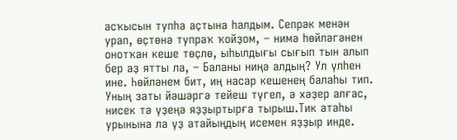асҡысын тупһа аҫтына һалдым. Сепрәк менән урап, өҫтөнә тупраҡ ҡойҙом, – нимә һөйләгәнен онотҡан кеше төҫлө, ыһылдығы сығып тын алып бер аҙ ятты ла, – Баланы ниңә алдың? Ул үлһен ине. Һөйләнем бит, иң насар кешенең балаһы тип. Уның заты йәшәргә тейеш түгел, ә хәҙер алғас, нисек тә үҙеңә яҙҙыртырға тырыш.Тик атаһы урынына ла үҙ атайыңдың исемен яҙҙыр инде.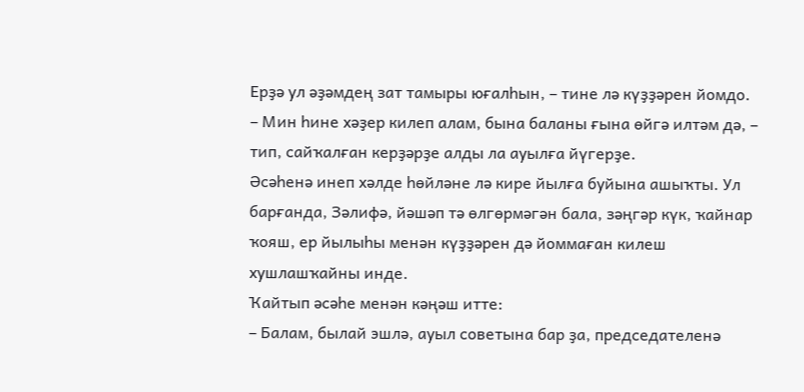Ерҙә ул әҙәмдең зат тамыры юғалһын, – тине лә күҙҙәрен йомдо.
– Мин һине хәҙер килеп алам, бына баланы ғына өйгә илтәм дә, – тип, сайҡалған керҙәрҙе алды ла ауылға йүгерҙе.
Әсәһенә инеп хәлде һөйләне лә кире йылға буйына ашыҡты. Ул барғанда, Зәлифә, йәшәп тә өлгөрмәгән бала, зәңгәр күк, ҡайнар ҡояш, ер йылыһы менән күҙҙәрен дә йоммаған килеш хушлашҡайны инде.
Ҡайтып әсәһе менән кәңәш итте:
– Балам, былай эшлә, ауыл советына бар ҙа, председателенә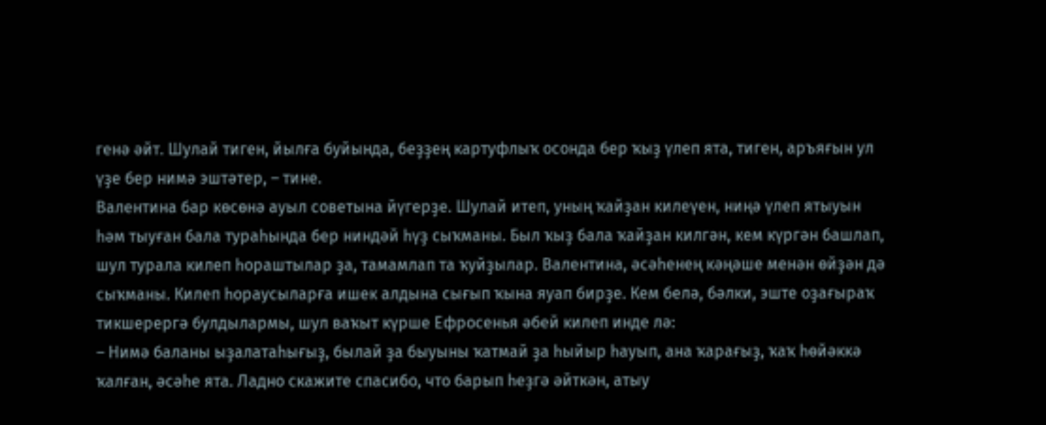генә әйт. Шулай тиген, йылға буйында, беҙҙең картуфлыҡ осонда бер ҡыҙ үлеп ята, тиген, аръяғын ул үҙе бер нимә эштәтер, – тине.
Валентина бар көсөнә ауыл советына йүгерҙе. Шулай итеп, уның ҡайҙан килеүен, ниңә үлеп ятыуын һәм тыуған бала тураһында бер ниндәй һүҙ сыҡманы. Был ҡыҙ бала ҡайҙан килгән, кем күргән башлап, шул турала килеп һораштылар ҙа, тамамлап та ҡуйҙылар. Валентина, әсәһенең кәңәше менән өйҙән дә сыҡманы. Килеп һораусыларға ишек алдына сығып ҡына яуап бирҙе. Кем белә, бәлки, эште оҙағыраҡ тикшерергә булдылармы, шул ваҡыт күрше Ефросенья әбей килеп инде лә:
– Нимә баланы ыҙалатаһығыҙ, былай ҙа быуыны ҡатмай ҙа һыйыр һауып, ана ҡарағыҙ, ҡаҡ һөйәккә ҡалған, әсәһе ята. Ладно скажите спасибо, что барып һеҙгә әйткән, атыу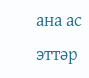ана ас эттәр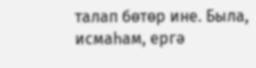талап бөтөр ине. Была, исмаһам, ергә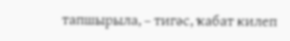тапшырыла, – тигәс, ҡабат килеп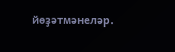йөҙәтмәнеләр.